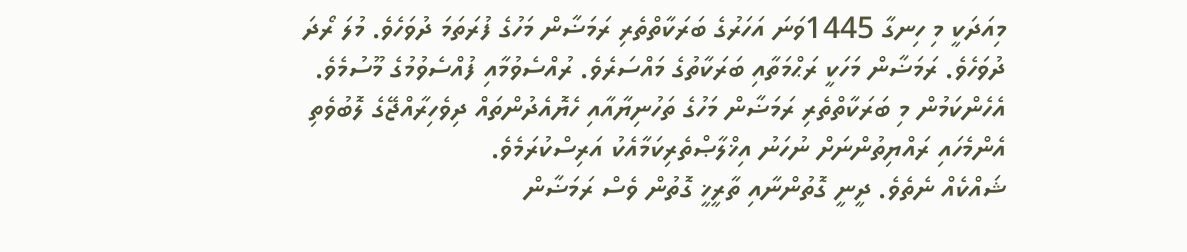މިއަދަކީ މި ހިނގާ 1445ވަނަ އަހަރުގެ ބަރަކާތްތެރި ރަމަޟާން މަހުގެ ފުރަތަމަ ދުވަހެވެ. މުލަ ރޯދަ ދުވަހެވެ. ރަމަޟާން މަހަކީ ރަޙްމަތާއި ބަރަކާތުގެ މައްސަރެވެ. ރުއްސެވުމާއި ފުއްސެވުމުގެ މޫސުމެވެ. އެހެންކަމުން މި ބަރަކާތްތެރި ރަމަޟާން މަހުގެ ތަހުނިޔާއާއި ހެޔޮއެދުންތައް ދިވެހިރާއްޖޭގެ ލޮބުވެތި އެންމެހައި ރައްޔިތުންނަށް ނުހަނު އިޚްލާޞްތެރިކަމާއެކު އަރިސްކުރަމެވެ.
ޝައްކެއް ނެތެވެ. ދީނީ ގޮތުންނާއި ތާރީޚީ ގޮތުން ވެސް ރަމަޟާން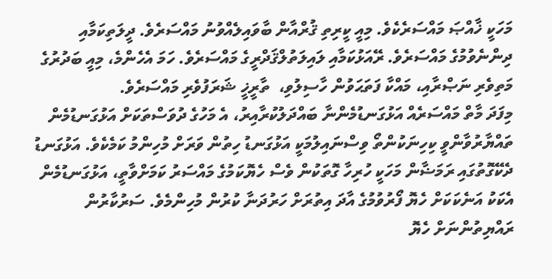މަހަކީ ޚާއްޞަ މައްސަރެކެވެ. މިއީ ކީރިތި ޤުރްއާން ބާވައިލެއްވުނު މައްސަރެވެ. ދީލަތިކަމާއި ދިންނެވުމުގެ މައްސަރެވެ. ރޭއަޅުކަމާއި ލައިލަތުލްޤަދްރީގެ މައްސަރެވެ. ހަމަ އެހެންމެ، މިއީ ބަދުރުގެ މަތިވެރި ނަޞްރާއި، މައްކާ ފަތަޙަވުން ހާސިލުވި،  ތާރީޚީ ޝަރަފުވެރި މައްސަރެވެ.
މިފަދަ މާތް މައްސަރެއް އަޅުގަނޑުމެންނާ ބައްދަލުކުރާއިރު، އެ މަހުގެ ދުވަސްތަކަށް އަޅުގަނޑުމެން ތައްޔާރުވާންވީ ކިހިނަކުންތޯ ވިސްނައިލުމަކީ އަޅުގަނޑު ހިތުން ވަރަށް މުހިންމު ކަމެކެވެ. އަޅުގަނޑު ދެކޭގޮތުގައި ރަމަޟާން މަހަކީ ހުރިހާ ގޮތަކުން ވެސް ހެޔޮކަމުގެ މައްސަރު ކަމަށްވާތީ، އަޅުގަނޑުމެން އެކަކު އަނެކަކަށް ހެޔޮ ފޯރުވުމުގެ އާދަ އިތުރަށް ހަރުދަނާ ކުރުން މުހިންމެވެ. ސަރުކާރުން ރައްޔިތުންނަށް ހެޔޮ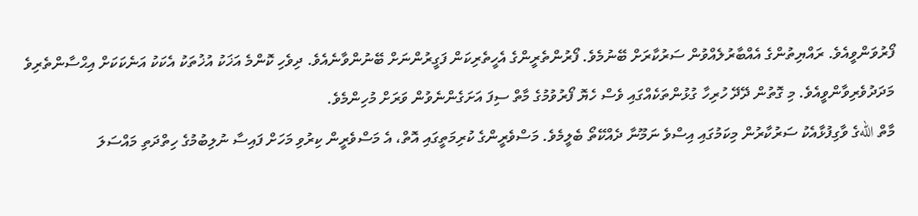ފޯރުވަންވީއެވެ. ރައްޔިތުންގެ އެއްބާރުލެއްވުން ސަރުކާރަށް ބޭނުމެވެ. ފޯރުންތެރީންގެ އެހީތެރިކަން ފަގީރުންނަށް ބޭނުންވާނެއެވެ. ދިވެހި ކޮންމެ އަޚަކު އުޚުތަކު އެކަކު އަނެކަކަށް އިޙްސާންތެރިވެ މަދަދުވެރިވާންވީއެވެ. މި ގޮތުން ދޭދޭ ހުރިހާ ގުޅުންތަކެއްގައި ވެސް ހެޔޮ ފޯރުވުމުގެ މާތް ސިފަ އަށަގެންނެވުން ވަރަށް މުހިންމެވެ.
މާތް اللهގެ ވާގިފުޅާއެކު ސަރުކާރުން މިކަމުގައި އިސްވެ ނަމޫނާ ދެއްކޭތޯ ބެލީމެވެ. މަސްވެރީންގެ ކުރިމަތީގައި އޮތް، އެ މަސްވެރީން ކިރުވި މަހަށް ފައިސާ ނުލިބުމުގެ ހިތްދަތި މައްސަލަ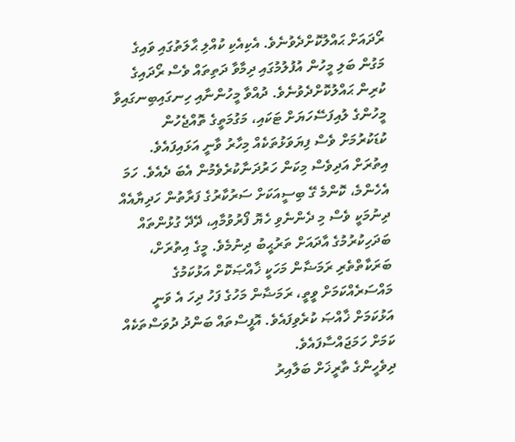ރޯދައަށް ޙައްލުކޮށްދެވުނެވެ. އެކިއެކި ކުއްލި ޙާލަތުގައި ވައިގެ މަގުން ބަލި މީހުން އުފުލުމުގައި ދިމާވާ ދަތިތައް ވެސް ރޯދައިގެ ކުރިން ޙައްލުކޮށްދެވުނެވެ. ދުއްވާ މީހުންނާއި ހިނގައިބިނގައިވާ މީހުންގެ ލުއިފަސޭހަޔަށް ޓަކައި، މަގުމަތީގެ ތޮއްޖެހުން ކުޑަކުރުމަށް ވެސް ފިޔަވަޅުތަކެއް މިހާރު ވާނީ އަޅައިފައެވެ. އިތުރަށް އަދިވެސް މިކަން ހަރުދަނާކުރެވެމުން އެބަ ދެއެވެ. ހަމަ އެހެންމެ، ކޮންމެ ގޭ ބިސީއަކަށް ސަރުކާރުގެ ފަރާތުން ހަދިޔާއެއް ދިނުމަކީ ވެސް މި ދެންނެވި ހެޔޮ ފޯރުވުމާއި، ދޭދޭ ގުޅުންތައް ބަދަހިކުރުމުގެ އާދައަށް ތަރުޙީބު ދިނުމެވެ. މީގެ އިތުރަށް، ބަރަކާތްތެރި ރަމަޟާން މަހަކީ ޚާއްޞަކޮށް އަޅުކަމުގެ މައްސަރެއްކަމަށް ވީތީ، ރަމަޟާން މަހުގެ ފަހު ދިހަ އެ ވަނީ އަޅުކަމަށް ޚާއްޞަ ކުރެވިފައެވެ. އޮފީސްތައް ބަންދު ދުވަސްތަކެއް ކަމަށް ހަމަޖައްސާފައެވެ.
ދިވެހީންގެ ތާރީޚަށް ބަލާއިރު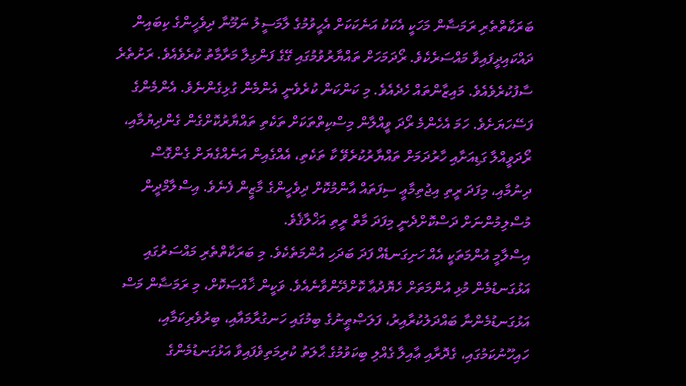ބަރަކާތްތެރި ރަމަޟާން މަހަކީ އެކަކު އަނެކަކަށް އެހީވުމުގެ ލާމަސީލު ނަމޫނާ ދިވެހީންގެ ކިބައިން ދައްކައިދީފައިވާ މައްސަރެކެވެ. ރޯދަމަހަށް ތައްޔާރުވުމުގައި ގޭގެ ފަންގިލާ މަރާމާތު ކުރެވެއެވެ. ރަށުތެރެ ސާފުކުރެވެއެވެ. މައިޒާންތައް ހެދެއެވެ. މި ކަންކަން ކުރެވެނީ އެންމެން ގުޅިގެންނެވެ. އެންމެންގެ ފަސޭހަޔަށެވެ. ހަމަ އެހެންމެ ރޯދަ ވީއްލާން މިސްކިތްތަކަށް ތަކެތި ތައްޔާރުކޮށްގެން ގެންދިޔުމާއި، ރޯދަވީއްލާ ގަޑިއަށާއި ހާރުދަމަށް ތައްޔާރުކުރެވޭ ކާ ތަކެތި، އެއްގެއިން އަނެއްގެޔަށް ގެންގޮސް ދިނުމާއި، މިފަދަ ރީތި އިޖުތިމާޢީ ސިފަތައް އާންމުކޮށް ދިވެހީންގެ މާޒީން ފެނެވެ. އިސްލާމްދީން މުސްލިމުންނަށް ދަސްކޮށްދެނީ މިފަދަ މާތް ރީތި އަޚްލާޤެވެ.
އިސްލާމީ އުންމަތަކީ އެއް ހަށިގަނޑެއް ފަދަ ބަދަހި އުންމަތެކެވެ. މި ބަރަކާތްތެރި މައްސަރުގައި އަޅުގަނޑުމެން މުޅި އުންމަތަށް ހެޔޮދުޢާ ކޮށްދޭންވާނެއެވެ. ވަކީން ޚާއްޞަކޮށް، މި ރަމަޟާން މަސް އަޅުގަނޑުމެންނާ ބައްދަލުކުރާއިރު، ފަލަޞްޠީނުގެ ބިމުގައި ހަނގުރާމައާއި، ބިރުވެރިކަމާއި، ހައިހޫނުކަމުގައި، ގެދޮރާއި ޢާއިލާ ގެއްލި ބިކަވުމުގެ ޙާލަތު ކުރިމަތިވެފައިވާ އަޅުގަނޑުމެންގެ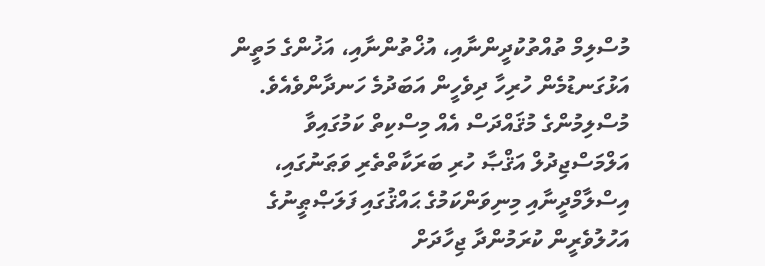މުސްލިމް ތުއްތުކުދީންނާއި، އުޚްތުންނާއި، އަޚުންގެ މަތީން އަޅުގަނޑުމެން ހުރިހާ ދިވެހީން އަބަދުމެ ހަނދާންވެއެވެ. މުސްލިމުންގެ މުޤައްދަސް އެއް މިސްކިތް ކަމުގައިވާ އަލްމަސްޖިދުލް އަޤްޞާ ހުރި ބަރަކާތްތެރި ވަޠަނުގައި، އިސްލާމްދީނާއި މިނިވަންކަމުގެ ޙައްޤުގައި ފަލަޞްޠީނުގެ އަހުލުވެރީން ކުރަމުންދާ ޖިހާދަށް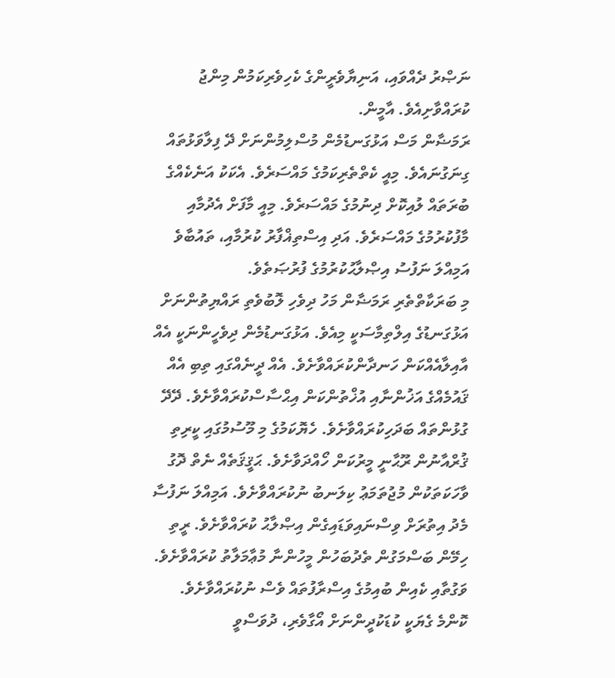ނަޞްރު ދެއްވައި، އަނިޔާވެރީންގެ ކެހިވެރިކަމުން މިންޖު ކުރައްވާށިއެވެ. އާމީން.
ރަމަޟާން މަސް އަޅުގަނޑުމެން މުސްލިމުންނަށް ދޭ ފިލާވަޅުތައް ގިނަގުނައެވެ. މިއީ ކެތްތެރިކަމުގެ މައްސަރެވެ. އެކަކު އަނެކެއްގެ ބުރަތައް ލުއިކޮށް ދިނުމުގެ މައްސަރެވެ. މިއީ މާފަށް އެދުމާއި މާފުކުރުމުގެ މައްސަރެވެ. އަދި އިސްތިޣްފާރު ކުރުމާއި، ތައުބާވެ އަމިއްލަ ނަފުސު އިޞްލާޙުކުރުމުގެ ފުރުޞަތެވެ.
މި ބަރަކާތްތެރި ރަމަޟާން މަހު ދިވެހި ލޮބުވެތި ރައްޔިތުންނަށް އަޅުގަނޑުގެ އިލްތިމާސަކީ މިއެވެ. އަޅުގަނޑުމެން ދިވެހީންނަކީ އެއް އާއިލާއެއްކަން ހަނދާންކުރައްވާށެވެ. އެއް ދީނެއްގައި ތިބި އެއް ޤައުމެއްގެ އަޚުންނާއި އުޚްތުންކަން އިޙްސާސްކުރައްވާށެވެ. ދޭދޭ ގުޅުންތައް ބަދަހިކުރައްވާށެވެ. ހެޔޮކަމުގެ މި މޫސުމުގައި ކީރިތި ޤުރްއާނުން ރޫޙާނީ މީރުކަން ހޯއްދަވާށެވެ. ޙަޤީޤަތެއް ނެތް ދޮގު ވާހަކަތަކުން މުޖުތަމަޢު ކިލަނބު ނުކުރައްވާށެވެ. އަމިއްލަ ނަފުސާ މެދު އިތުރަށް ވިސްނައިވަޑައިގެން އިޞްލާޙު ކުރައްވާށެވެ. ރީތި ހިމޭން ބަސްމަގުން ތެދުބަހުން މީހުންނާ މުޢާމަލާތު ކުރައްވާށެވެ. ވަގުތާއި ކެއިން ބުއިމުގެ އިސްރާފުތައް ވެސް ނުކުރައްވާށެވެ. ކޮންމެ ގެޔަކީ ކުޑަކުދީންނަށް އޯގާވެރި، ދުވަސްވީ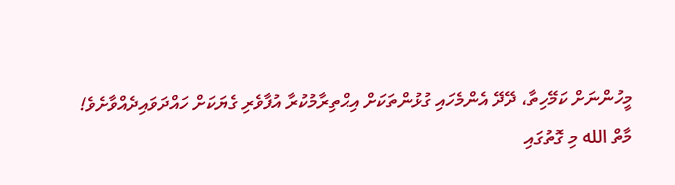މީހުންނަށް ކަމޭހިތާ، ދޭދޭ އެންމެހައި ގުޅުންތަކަށް އިޙްތިރާމުކުރާ އުފާވެރި ގެޔަކަށް ހައްދަވައިދެއްވާށެވެ!
މާތް الله މި ގޮތުގައި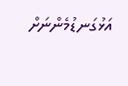އަޅުގަނޑުމެންނަށް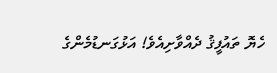ހެޔޮ ތައުފީޤު ދެއްވާށިއެވެ! އަޅުގަނޑުމެންގެ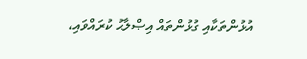އުޅުންތަކާއި ގުޅުންތައް އިޞްލާޙު ކުރައްވައި،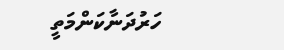ހަރުދަނާކަންމަތީ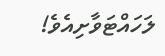ލަހައްޓަވާށިއެވެ!